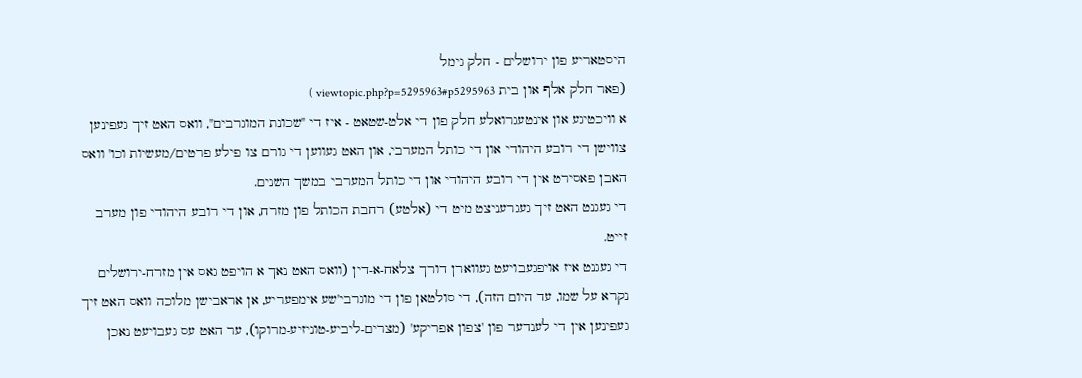היסטאריע פון ירושלים - חלק גימל
(פאר חלק אלף און בית viewtopic.php?p=5295963#p5295963 )
א וויכטיגע און אינטעגרואלע חלק פון די אלט-שטאט - איז די "שכונת המוגרבים", וואס האט זיך געפינען צווישן די רובע היהודי און די כותל המערבי, און האט געווען די גורם צו פילע פרטים/מעשיות וכו' וואס האבן פאסירט אין די רובע היהודי און די כותל המערבי במשך השנים.
די געגנט האט זיך געגרעניצט מיט די (אלטע) רחבת הכותל פון מזרח, און די רובע היהודי פון מערב זייט.
די געגנט איז אויפגעבויעט געווארן דורך צלאח-א-דין (וואס האט נאך א הויפט גאס אין מזרח-ירושלים נקרא על שמו, עד היום הזה), די סולטאן פון די מוגרבי'שע אימפעריע, אן אראבישן מלוכה וואס האט זיך געפינען אין די לענדער פון 'צפון אפריקע' (מצרים-ליביע-טוניזיע-מרוקו), ער האט עס געבויעט נאכן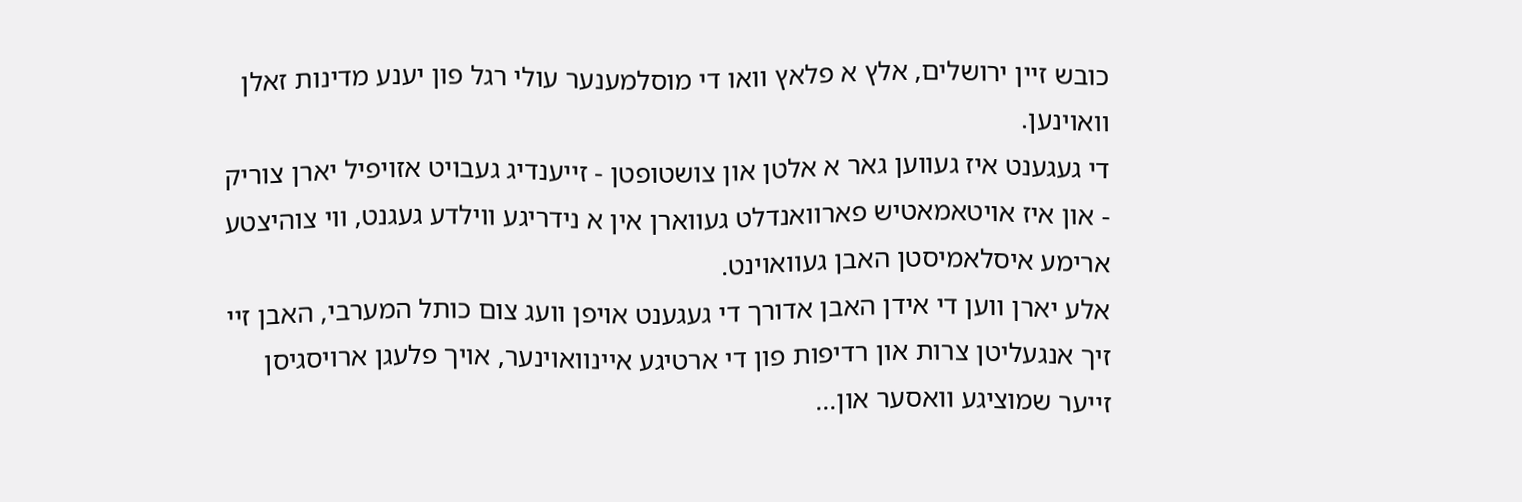כובש זיין ירושלים, אלץ א פלאץ וואו די מוסלמענער עולי רגל פון יענע מדינות זאלן וואוינען.
די געגענט איז געווען גאר א אלטן און צושטופטן - זייענדיג געבויט אזויפיל יארן צוריק - און איז אויטאמאטיש פארוואנדלט געווארן אין א נידריגע ווילדע געגנט, ווי צוהיצטע ארימע איסלאמיסטן האבן געוואוינט.
אלע יארן ווען די אידן האבן אדורך די געגענט אויפן וועג צום כותל המערבי, האבן זיי זיך אנגעליטן צרות און רדיפות פון די ארטיגע איינוואוינער, אויך פלעגן ארויסגיסן זייער שמוציגע וואסער און...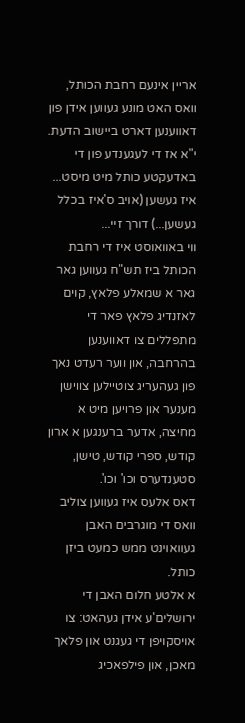אריין אינעם רחבת הכותל, וואס האט מונע געווען אידן פון דאווענען דארט ביישוב הדעת.
י"א אז די לעגענדע פון די באדעקטע כותל מיט מיסט... איז געשען (אויב ס'איז בכלל געשען...) דורך זיי...
ווי באוואוסט איז די רחבת הכותל ביז תש"ח געווען גאר גאר א שמאלע פלאץ, קוים לאזנדיג פלאץ פאר די מתפללים צו דאווענען בהרחבה, און ווער רעדט נאך פון געהעריג צוטיילען צווישן מענער און פרויען מיט א מחיצה, אדער ברענגען א ארון קודש, ספרי קודש, טישן, סטענדערס וכו' וכו'.
דאס אלעס איז געווען צוליב וואס די מוגרבים האבן געוואוינט ממש כמעט ביזן כותל.
א אלטע חלום האבן די ירושלים'ע אידן געהאט: צו אויסקויפן די געגנט און פלאך מאכן, און פילפאכיג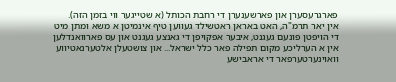פארגרעסערן און פארשענערן די רחבת הכותל (א שטייגער ווי בזמן הזה).
אין יאר תרמ"ה, האט באראן ראטשילד געווען טיף אינמיטן א משא ומתן מיט די הויפטן פונעם געגנט, איבער אפקויפן די גאנצע געגנט און עס פארוואנדלען אין א הערליכע מקום תפילה פאר כלל ישראל... און צושטעלן אלטערנאטיווע וואוינערטערפאר די אראבישע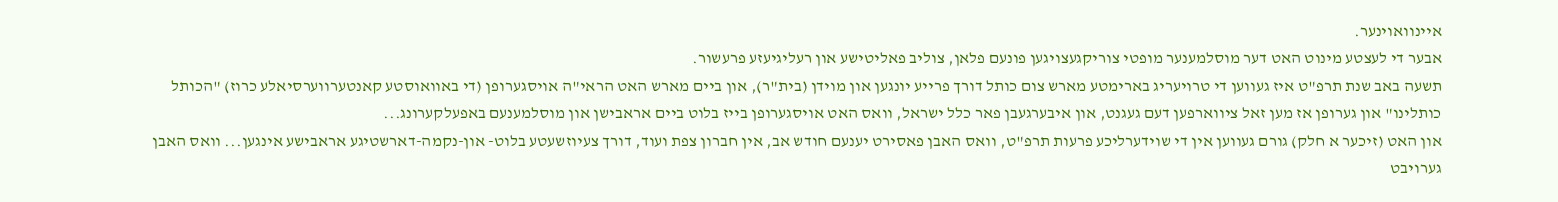איינוואוינער.
אבער די לעצטע מינוט האט דער מוסלמענער מופטי צוריקגעצויגען פונעם פלאן, צוליב פאליטישע און רעליגיעזע פרעשור.
תשעה באב שנת תרפ"ט איז געווען די טרויעריג בארימטע מארש צום כותל דורך פרייע יונגען און מוידן (בית"ר), און ביים מארש האט הראי"ה אויסגערופן (די באוואוסטע קאנטערווערסיאלע כרוז) "הכותל כותלינו" און גערופן אז מען זאל ציווארפען דעם געגנט, און איבערגעבן פאר כלל ישראל, וואס האט אויסגערופן בייז בלוט ביים אראבישן און מוסלמענעם באפעלקערונג...
און האט (זיכער א חלק) גורם געווען אין די שוידערליכע פרעות תרפ"ט, וואס האבן פאסירט יענעם חודש אב, אין חברון צפת ועוד, דורך צעיוזשעטע בלוט- און-נקמה-דארשטיגע אראבישע אינגען... וואס האבן גערויבט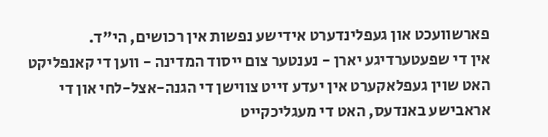פארשוועכט און געפלינדערט אידישע נפשות אין רכושים, הי"ד.
אין די שפעטערדיגע יארן - נענטער צום ייסוד המדינה - ווען די קאנפליקט האט שוין געפלאקערט אין יעדע זייט צווישן די הגנה-אצל-לחי און די אראבישע באנדעס, האט די מעגליכקייט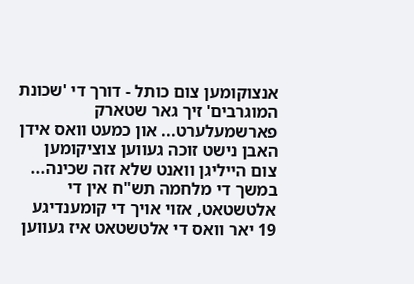אנצוקומען צום כותל - דורך די 'שכונת המוגרבים' זיך גאר שטארק פארשמעלערט... און כמעט וואס אידן האבן נישט זוכה געווען צוציקומען צום הייליגן וואנט שלא זזה שכינה...
במשך די מלחמה תש"ח אין די אלטשטאט, אזוי אויך די קומענדיגע 19 יאר וואס די אלטשטאט איז געווען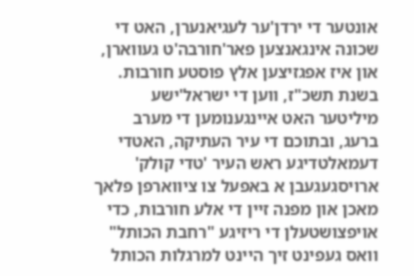אונטער די ירדן'ער לעגיאנערן, האט די שכונה אינגאנצען פאר'חורבה'ט געווארן, און איז אפגזיצען אלץ פוסטע חורבות.
בשנת תשכ"ז, ווען די ישראל'ישע מיליטער האט איינגענומען די מערב ברעג, ובתוכם די עיר העתיקה, האטדי דעמאלטדיגע ראש העיר 'טדי קולק' ארויסגעגעבן א באפעל צו ציווארפן פלאך מאכן און מפנה זיין די אלע חורבות, כדי אויפצושטעלן די ריזיגע "רחבת הכותל" וואס געפינט זיך היינט למרגלות הכותל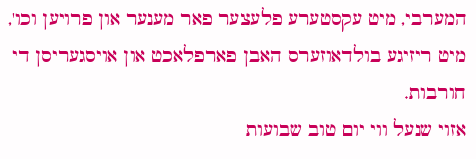המערבי, מיט עקסטערע פלעצער פאר מענער און פרויען וכו', מיט ריזיגע בולדאוזערס האבן פארפלאכט און אויסגעריסן די חורבות.
אזוי שנעל ווי יום טוב שבועות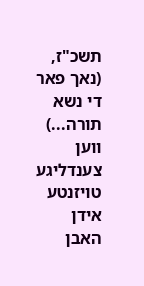תשכ"ז, (נאך פאר די נשא תורה...) ווען צענדליגע טויזנטע אידן האבן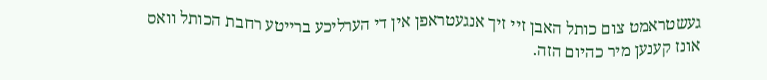געשטראמט צום כותל האבן זיי זיך אנגעטראפן אין די הערליכע ברייטע רחבת הכותל וואס אונז קענען מיר כהיום הזה.